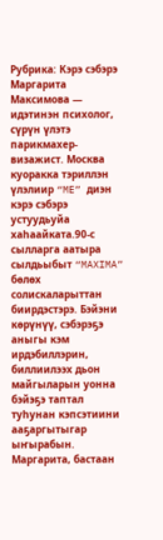Рубрика: Кэрэ сэбэрэ
Маргарита Максимова — идэтинэн психолог, сүрүн үлэтэ парикмахер-визажист. Москва куоракка тэриллэн үлэлиир “ME” диэн кэрэ сэбэрэ устуудьуйа хаһаайката.90-с сылларга аатыра сылдьыбыт “MAXIMA” бөлөх солискаларыттан биирдэстэрэ. Бэйэни көрүнүү, сэбэрэҕэ аныгы кэм ирдэбиллэрин, биллиилээх дьон майгыларын уонна бэйэҕэ таптал туһунан кэпсэтиини ааҕаргытыгар ыҥырабын.
Маргарита, бастаан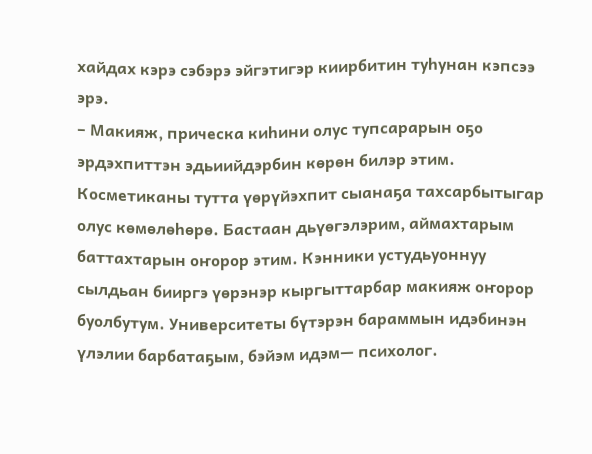хайдах кэрэ сэбэрэ эйгэтигэр киирбитин туһунан кэпсээ эрэ.
– Макияж, прическа киһини олус тупсарарын оҕо эрдэхпиттэн эдьиийдэрбин көрөн билэр этим. Косметиканы тутта үөрүйэхпит сыанаҕа тахсарбытыгар олус көмөлөһөрө. Бастаан дьүөгэлэрим, аймахтарым баттахтарын оҥорор этим. Кэнники устудьуоннуу сылдьан бииргэ үөрэнэр кыргыттарбар макияж оҥорор буолбутум. Университеты бүтэрэн бараммын идэбинэн үлэлии барбатаҕым, бэйэм идэм— психолог.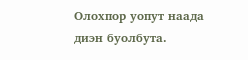Олохпор уопут наада диэн буолбута.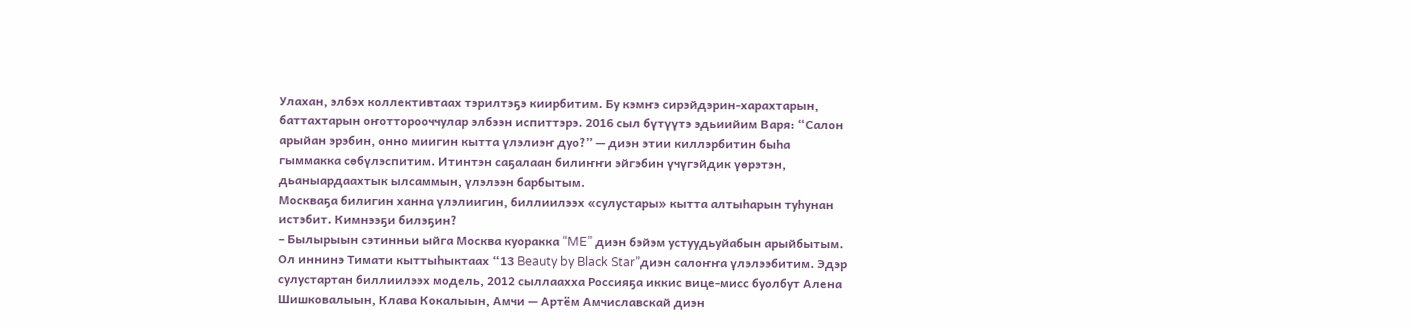Улахан, элбэх коллективтаах тэрилтэҕэ киирбитим. Бу кэмҥэ сирэйдэрин-харахтарын, баттахтарын оҥотторооччулар элбээн испиттэрэ. 2016 сыл бүтүүтэ эдьиийим Варя: “Салон арыйан эрэбин, онно миигин кытта үлэлиэҥ дуо?” — диэн этии киллэрбитин быһа гыммакка сөбүлэспитим. Итинтэн саҕалаан билиҥҥи эйгэбин үчүгэйдик үөрэтэн, дьаныардаахтык ылсаммын, үлэлээн барбытым.
Москваҕа билигин ханна үлэлиигин, биллиилээх «сулустары» кытта алтыһарын туһунан истэбит. Кимнээҕи билэҕин?
– Былырыын сэтинньи ыйга Москва куоракка “ME” диэн бэйэм устуудьуйабын арыйбытым. Ол иннинэ Тимати кыттыһыктаах “13 Beauty by Black Star”диэн салоҥҥа үлэлээбитим. Эдэр сулустартан биллиилээх модель, 2012 сыллаахха Россияҕа иккис вице-мисс буолбут Алена Шишковалыын, Клава Кокалыын, Амчи — Артём Амчиславскай диэн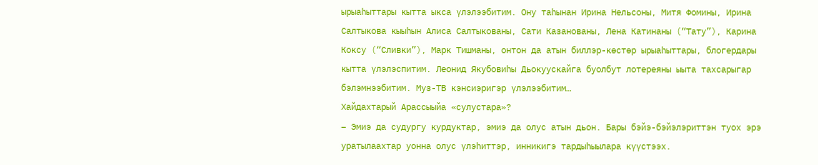ырыаһыттары кытта ыкса үлэлээбитим. Ону таһынан Ирина Нельсоны, Митя Фомины, Ирина Салтыкова кыыһын Алиса Салтыкованы, Сати Казанованы, Лена Катинаны (“Тату”), Карина Коксу (“Сливки”), Марк Тишманы, онтон да атын биллэр-көстөр ырыаһыттары, блогердары кытта үлэлэспитим. Леонид Якубовиһы Дьокуускайга буолбут лотереяны ыыта тахсарыгар бэлэмнээбитим. Муз-ТВ кэнсиэригэр үлэлээбитим…
Хайдахтарый Арассыыйа «сулустара»?
– Эмиэ да судургу курдуктар, эмиэ да олус атын дьон. Бары бэйэ-бэйэлэриттэн туох эрэ уратылаахтар уонна олус үлэһиттэр, инникигэ тардыһыылара күүстээх.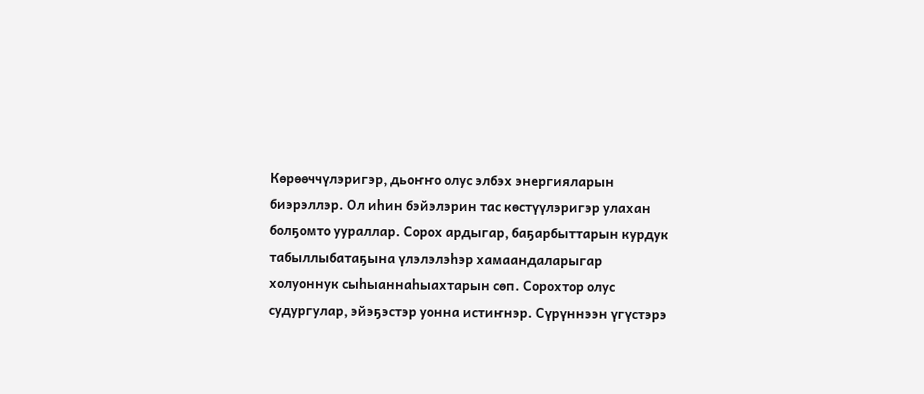Көрөөччүлэригэр, дьоҥҥо олус элбэх энергияларын биэрэллэр. Ол иһин бэйэлэрин тас көстүүлэригэр улахан болҕомто уураллар. Сорох ардыгар, баҕарбыттарын курдук табыллыбатаҕына үлэлэлэһэр хамаандаларыгар холуоннук сыһыаннаһыахтарын сөп. Сорохтор олус судургулар, эйэҕэстэр уонна истиҥнэр. Сүрүннээн үгүстэрэ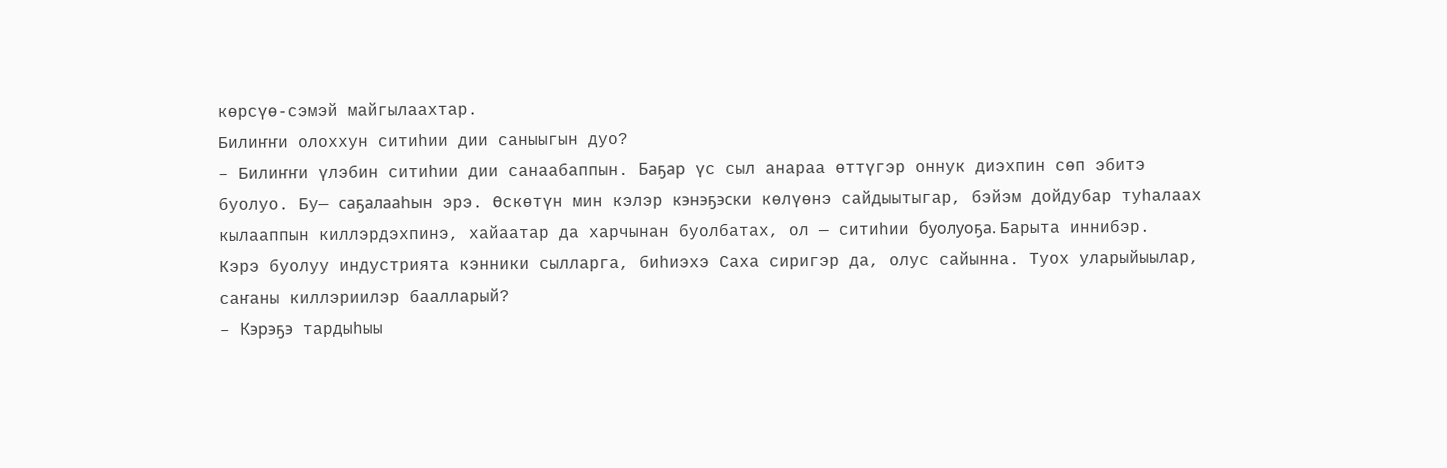көрсүө-сэмэй майгылаахтар.
Билиҥҥи олоххун ситиһии дии саныыгын дуо?
– Билиҥҥи үлэбин ситиһии дии санаабаппын. Баҕар үс сыл анараа өттүгэр оннук диэхпин сөп эбитэ буолуо. Бу— саҕалааһын эрэ. Өскөтүн мин кэлэр кэнэҕэски көлүөнэ сайдыытыгар, бэйэм дойдубар туһалаах кылааппын киллэрдэхпинэ, хайаатар да харчынан буолбатах, ол — ситиһии буолуоҕа. Барыта иннибэр.
Кэрэ буолуу индустрията кэнники сылларга, биһиэхэ Саха сиригэр да, олус сайынна. Туох уларыйыылар, саҥаны киллэриилэр баалларый?
– Кэрэҕэ тардыһыы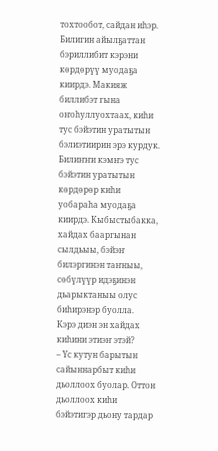тохтообот, сайдан иһэр. Билигин айылҕаттан бэриллибит кэрэни көрдөрүү муодаҕа киирдэ. Макияж биллибэт гына оҥоһуллуохтаах, киһи тус бэйэтин уратытын бэлиэтиирин эрэ курдук. Билиҥҥи кэмҥэ тус бэйэтин уратытын көрдөрөр киһи уобараһа муодаҕа киирдэ. Кыбыстыбакка, хайдах бааргынан сылдьыы, бэйэҥ билэргинэн таҥныы, сөбүлүүр идэҕинэн дьарыктаныы олус биһирэнэр буолла.
Кэрэ диэн эн хайдах киһини этиэҥ этэй?
– Үс кутун барытын сайыннарбыт киһи дьоллоох буолар. Оттон дьоллоох киһи бэйэтигэр дьону тардар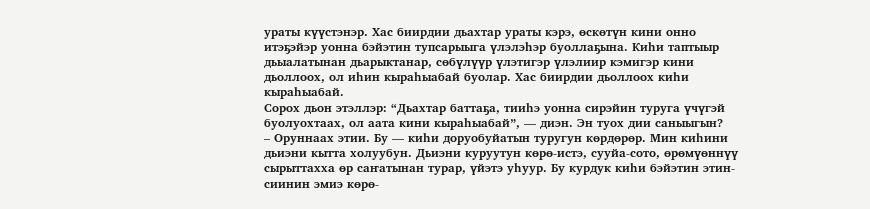ураты күүстэнэр. Хас биирдии дьахтар ураты кэрэ, өскөтүн кини онно итэҕэйэр уонна бэйэтин тупсарыыга үлэлэһэр буоллаҕына. Киһи таптыыр дьыалатынан дьарыктанар, сөбүлүүр үлэтигэр үлэлиир кэмигэр кини дьоллоох, ол иһин кыраһыабай буолар. Хас биирдии дьоллоох киһи кыраһыабай.
Сорох дьон этэллэр: “Дьахтар баттаҕа, тииһэ уонна сирэйин туруга үчүгэй буолуохтаах, ол аата кини кыраһыабай”, — диэн. Эн туох дии саныыгын?
– Оруннаах этии. Бу — киһи доруобуйатын туругун көрдөрөр. Мин киһини дьиэни кытта холуубун. Дьиэни куруутун көрө-истэ, сууйа-сото, өрөмүөннүү сырыттахха өр саҥатынан турар, үйэтэ уһуур. Бу курдук киһи бэйэтин этин-сиинин эмиэ көрө-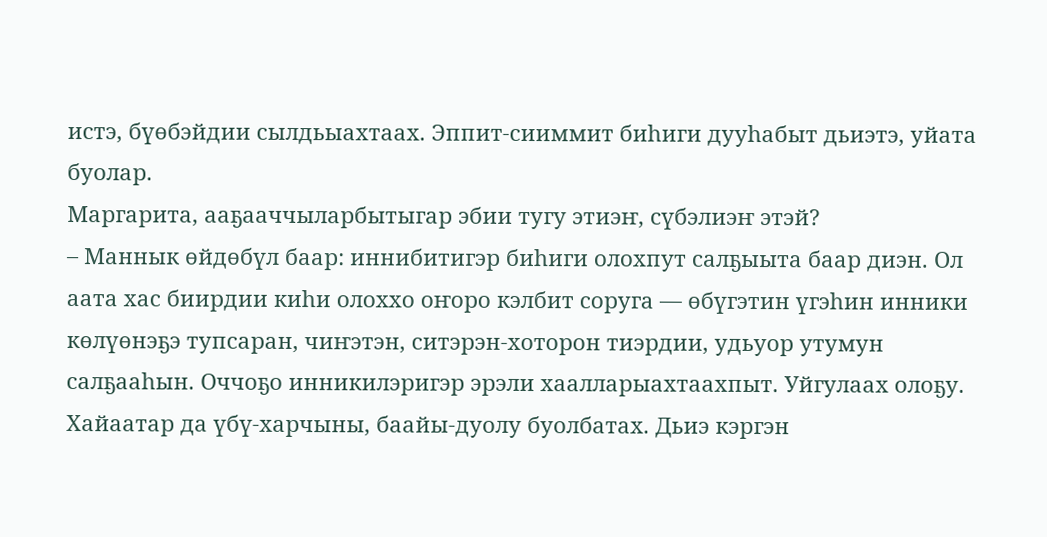истэ, бүөбэйдии сылдьыахтаах. Эппит-сииммит биһиги дууһабыт дьиэтэ, уйата буолар.
Маргарита, ааҕааччыларбытыгар эбии тугу этиэҥ, сүбэлиэҥ этэй?
– Маннык өйдөбүл баар: иннибитигэр биһиги олохпут салҕыыта баар диэн. Ол аата хас биирдии киһи олоххо оҥоро кэлбит соруга — өбүгэтин үгэһин инники көлүөнэҕэ тупсаран, чиҥэтэн, ситэрэн-хоторон тиэрдии, удьуор утумун салҕааһын. Оччоҕо инникилэригэр эрэли хаалларыахтаахпыт. Уйгулаах олоҕу. Хайаатар да үбү-харчыны, баайы-дуолу буолбатах. Дьиэ кэргэн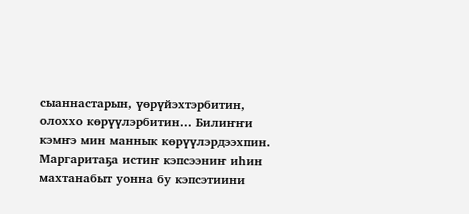сыаннастарын, үөрүйэхтэрбитин, олоххо көрүүлэрбитин… Билиҥҥи кэмҥэ мин маннык көрүүлэрдээхпин.
Маргаритаҕа истиҥ кэпсээниҥ иһин махтанабыт уонна бу кэпсэтиини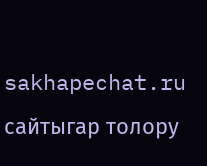sakhapechat.ru сайтыгар толору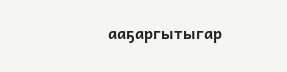ааҕаргытыгар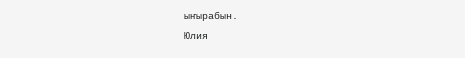ыҥырабын.
Юлия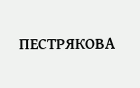ПЕСТРЯКОВА